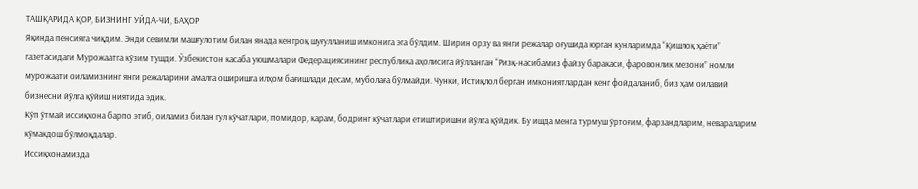ТАШҚАРИДА ҚОР, БИЗНИНГ УЙДА-ЧИ, БАҲОР
Яқинда пенсияга чиқдим. Энди севимли машғулотим билан янада кенгроқ шуғулланиш имконига эга бўлдим. Ширин орзу ва янги режалар оғушида юрган кунларимда “Қишлоқ ҳаёти” газетасидаги Мурожаатга кўзим тушди. Ўзбекистон касаба уюшмалари Федерациясининг республика аҳолисига йўлланган “Ризқ-насибамиз файзу баракаси, фаровонлик мезони” номли мурожаати оиламизнинг янги режаларини амалга оширишга илҳом бағишлади десам, муболаға бўлмайди. Чунки, Истиқлол берган имкониятлардан кенг фойдаланиб, биз ҳам оилавий бизнесни йўлга қўйиш ниятида эдик.
Кўп ўтмай иссиқхона барпо этиб, оиламиз билан гул кўчатлари, помидор, карам, бодринг кўчатлари етиштиришни йўлга қўйдик. Бу ишда менга турмуш ўртоғим, фарзандларим, невараларим кўмакдош бўлмоқдалар.
Иссиқхонамизда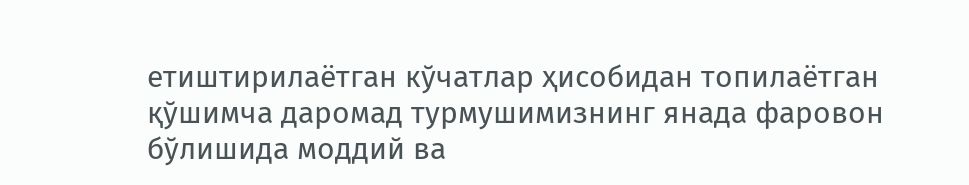етиштирилаётган кўчатлар ҳисобидан топилаётган қўшимча даромад турмушимизнинг янада фаровон бўлишида моддий ва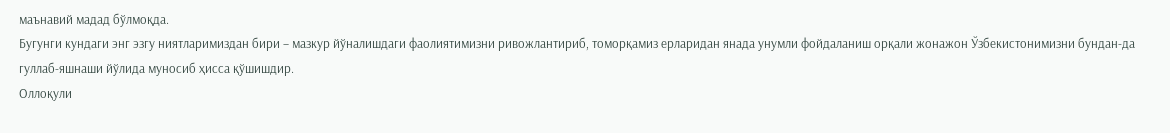маънавий мадад бўлмоқда.
Бугунги кундаги энг эзгу ниятларимиздан бири – мазкур йўналишдаги фаолиятимизни ривожлантириб, томорқамиз ерларидан янада унумли фойдаланиш орқали жонажон Ўзбекистонимизни бундан-да гуллаб-яшнаши йўлида муносиб ҳисса қўшишдир.
Оллоқули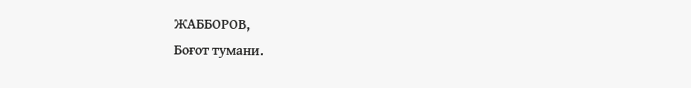ЖАББОРОВ,
Боғот тумани.